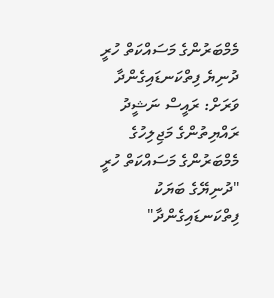މެމްބަރުންގެ މަސައްކަތް ހުރީ ދުނިޔެ ފިތްކަނޑައިގެންދާ ވަރަށް: ރައީސް ނަޝީދު
ރައްޔިތުންގެ މަޖިލިހުގެ މެމްބަރުންގެ މަސައްކަތް ހުރީ "ދުނިޔޭގެ ބަޔަކު ފިތްކަނޑައިގެންދާ"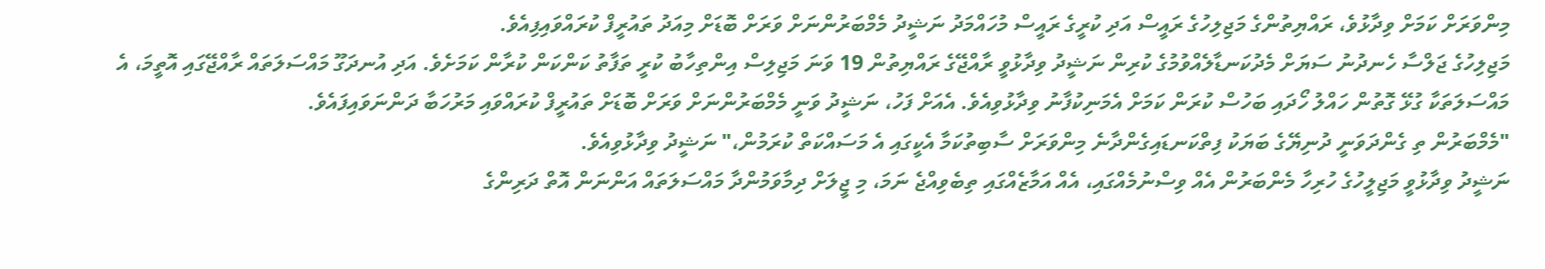މިންވަރަށް ކަމަށް ވިދާޅުވެ، ރައްޔިތުންގެ މަޖިލިހުގެ ރައީސް އަދި ކުރީގެ ރައީސް މުހައްމަދު ނަޝީދު މެމްބަރުންނަށް ވަރަށް ބޮޑަށް މިއަދު ތައުރީފް ކުރައްވައިފިއެވެ.
މަޖިލިހުގެ ޖަލްސާ ހެނދުނު ސަޔަށް މެދުކަނޑާލެއްވުމުގެ ކުރިން ނަޝީދު ވިދާޅުވީ ރާއްޖޭގެ ރައްޔިތުން 19 ވަނަ މަޖިލިސް އިންތިހާބު ކުރީ ތަފާތު ކަންކަން ކުރާން ކަމަށެވެ. އަދި އުނދަގޫ މައްސަލަތައް ރާއްޖޭގައި އޮތީމަ، އެ މައްސަލަތަކާ ގުޅޭ ގޮތުން ހައްލު ހޯދައި ބަހުސް ކުރަން ކަމަށް އެމަނިކުފާނު ވިދާޅުވިއެވެ. އެއަށް ފަހު، ނަޝީދު ވަނީ މެމްބަރުންނަށް ވަރަށް ބޮޑަށް ތައުރީފް ކުރައްވައި މަރުހަބާ ދަންނަވައިފައެވެ.
"މެމްބަރުން ތި ގެންދަވަނީ ދުނިޔޭގެ ބަޔަކު ފިތްކަނޑައިގެންދާނެ މިންވަރަށް ސާބިތުކަމާ އެކީގައި އެ މަސައްކަތް ކުރަމުން،" ނަޝީދު ވިދާޅުވިއެވެ.
ނަޝީދު ވިދާޅުވީ މަޖިލީހުގެ ހުރިހާ މެންބަރުން އެއް ވިސްނުމެއްގައި، އެއް އަމާޒެއްގައި ތިބެވިއްޖެ ނަމަ، މި ޖީލަށް ދިމާވަމުންދާ މައްސަލަތައް އަންނަން އޮތް ދަރިންގެ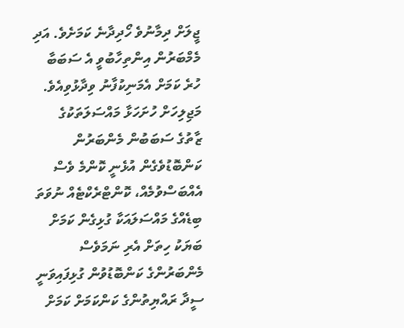ޖީލަށް ދިމާނުވެ ހޯދިދާނެ ކަމަށެވެ. އަދި މެމްބަރުން އިންތިހާބުވީ އެ ސަބަބާ ހުރެ ކަމަށް އެމަނިކުފާނު ވިދާޅުވިއެވެ.
މަޖިލިހަށް ހުށަހަޅާ މައްސަލަތަކުގެ ޒާތުގެ ސަބަބުން މެންބަރުން ކަންބޮޑުވެގެން އުޅެނީ ކޮންމެ ވެސް އެއްބަސްވުމެއް، ކޮންޓްރެކްޓެއް ނުވަތަ ބިޑެއްގެ މައްސަލައަކާ ގުޅިގެން ކަމަށް ބަޔަކު ހިތަށް އެރި ނަމަވެސް މެންބަރުންގެ ކަންބޮޑުވުން ގުޅިފައިވަނީ ސީދާ ރައްޔިތުންގެ ކަންކަމަށް ކަމަށް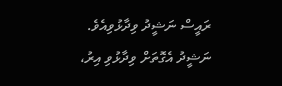ރައީސް ނަޝީދު ވިދާޅުވިއެވެ.
ނަޝީދު އެގޮތަށް ވިދާޅުވި އިރު،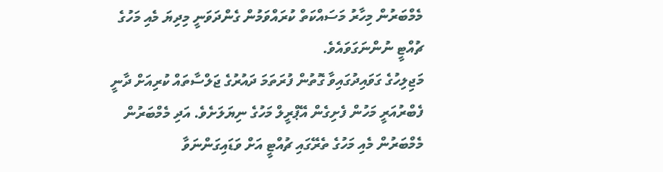މެމްބަރުން މިހާރު މަސައްކަތް ކުރައްވަމުން ގެންދަވަނީ މިދިޔަ މެއި މަހުގެ ޗުއްޓީ ނުންނަގަވައެވެ.
މަޖިލިހުގެ ގަވައިދުގައިވާ ގޮތުން ފުރަތަމަ ދައުރުގެ ޖަލްސާތައް ކުރިއަށް ދާނީ ފެބްރުއަރީ މަހުން ފެށިގެން އޭޕްރީލް މަހުގެ ނިޔަލަށެވެ. އަދި މެމްބަރުން މެމްބަރުން މެއި މަހުގެ ތެރޭގައި ޗުއްޓީ އަށް ވަޑައިގަންނަވާ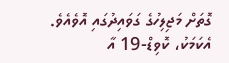ގޮތަށް މަޖިލިހުގެ ގަވައިދުގައި އޮވެއެވެ.
އެކަމަކު، ކޮވިޑް-19 އާ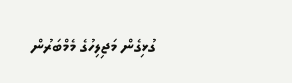ގުޅިގެން މަޖިލިހުގެ މެމްބަރުން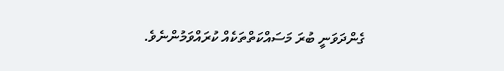ގެންދަވަނީ ބުރަ މަސައްކަތްތަކެއް ކުރައްވަމުންނެވެ.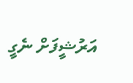އަރުޝީފަށް ނެގީ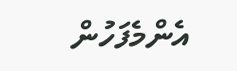އެންމެފަހުން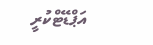އަޕްޑޭޓްކުރީ